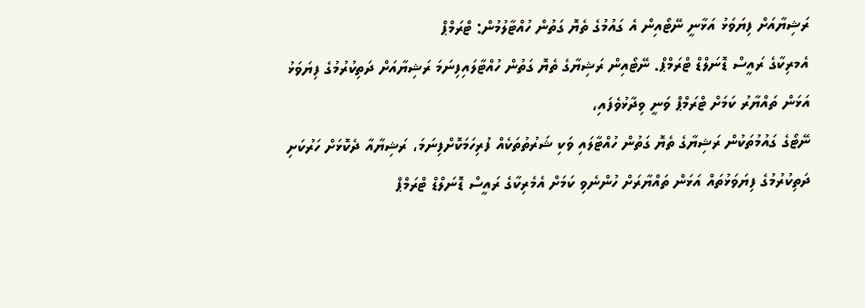ރަޝިޔާއަށް ފިޔަވަޅު އަޅާނީ ނޭޓޯއިން އެ ގައުމުގެ ތެޔޮ ގަތުން ހުއްޓާލުމުން: ޓްރަމްޕް
އެމރިކާގެ ރައީސް ޑޮނަލްޑް ޓްރަމްޕް. ނޭޓޯއިން ރަޝިޔާގެ ތެޔޮ ގަތުން ހުއްޓާލައިފިނަމަ ރަޝިޔާއަށް ދަތިކުރުމުގެ ފިޔަވަޅު އަޅަން ތައްޔާރު ކަމަށް ޓްރަމްޕް ވަނީ ވިދާޅުވެފައި،
ނޭޓޯގެ ގައުމުތަކުން ރަޝިޔާގެ ތެޔޮ ގަތުން ހުއްޓާލައި ވަކި ޝަރުތުތަކެއް ފުރިހަމަކޮށްފިނަމަ، ރަޝިޔާއާ ދެކޮޅަށް ހަރުކަށި ދަތިކުރުމުގެ ފިޔަވަޅުތައް އަޅަން ތައްޔާރަށް ހުންނެވި ކަމަށް އެމެރިކާގެ ރައީސް ޑޮނަލްޑް ޓްރަމްޕް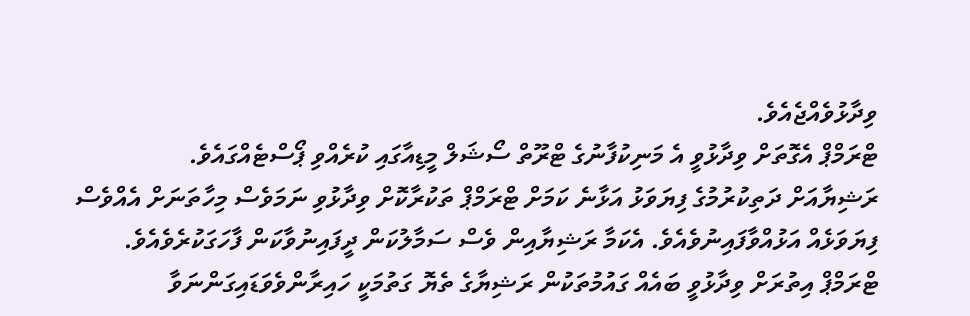ވިދާޅުވެއްޖެއެވެ.
ޓްރަމްޕް އެގޮތަށް ވިދާޅުވީ އެ މަނިކުފާނުގެ ޓްރޫތް ސޯޝަލް މީޑިއާގައި ކުރެއްވި ޕޯސްޓެއްގައެވެ.
ރަޝިޔާއަށް ދަތިކުރުމުގެ ފިޔަވަޅު އަޅާނެ ކަމަށް ޓްރަމްޕް ތަކުރާކޮށް ވިދާޅުވި ނަމަވެސް މިހާތަނަށް އެއްވެސް ފިޔަވަޅެއް އަޅުއްވާފައިނުވެއެވެ. އެކަމާ ރަޝިޔާއިން ވެސް ސަމާލުކަން ދީފައިނުވާކަން ފާހަގަކުރެވެއެވެ.
ޓްރަމްޕް އިތުރަށް ވިދާޅުވީ ބައެއް ގައުމުތަކުން ރަޝިޔާގެ ތެޔޮ ގަތުމަކީ ހައިރާންވެވަޑައިގަންނަވާ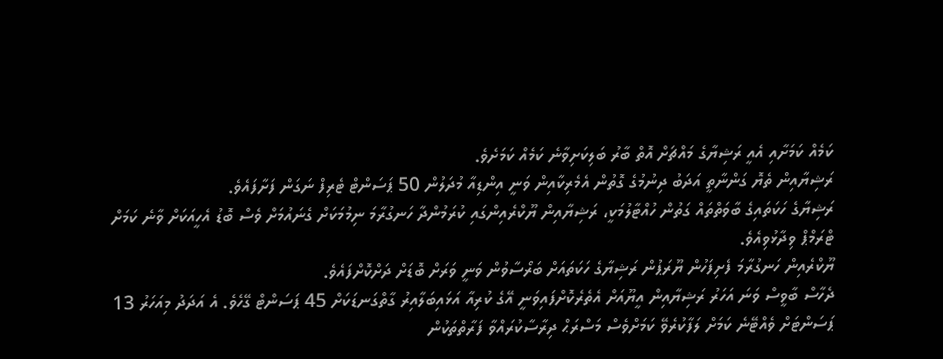ކަމެއް ކަމަށާއި އެއީ ރަޝިޔާގެ މައްޗަށް އޮތް ބާރު ބަލިކަށިވާނެ ކަމެއް ކަމަށެވެ.
ރަޝިޔާއިން ތެޔޮ ގަންނާތީ އަދަބު ދިނުމުގެ ގޮތުން އެމެރިކާއިން ވަނީ އިންޑިއާ މުދަލުން 50 ޕަސަންޓް ޓެރިފް ނަގަން ފަށާފައެވެ.
ރަޝިޔާގެ ހަކަތައިގެ ބާވަތްތައް ގަތުން ހުއްޓާލުމަކީ، ރަޝިޔާއިން ޔޫކްރެއިންގައި ކުރަމުންދާ ހަނގުރާމަ ނިމުމަކަށް ގެނައުމަށް ވެސް ބޮޑު އެހީއަކަށް ވާނެ ކަމަށް ޓްރަމްޕް ވިދާޅުވިއެވެ.
ޔޫކްރެއިން ހަނގުރާމަ ފެށިފަހުން ޔޫރަޕުން ރަޝިޔާގެ ހަކަތައަށް ބަރޯސާވުން ވަނީ ވަރަށް ބޮޑަށް ދަށްކޮށްފައެވެ.
ދެހާސް ބާވީސް ވަނަ އަހަރު ރަޝިޔާއިން އީޔޫއަށް އެތެރެކޮށްފައިވަނީ އޭގެ ކުރިއާ އަޅައިބަލާއިރު ގާތްގަނޑަކަށް 45 ޕަސަންޓް ގޭހެވެ. އެ އަދަދު މިއަހަރު 13 ޕަސަންޓަށް ވެއްޓޭނެ ކަމަށް ލަފާކުރެވޭ ކަމަށްވެސް މަސްރަޙް ދިރާސާކުރައްވާ ފަރާތްތަކުން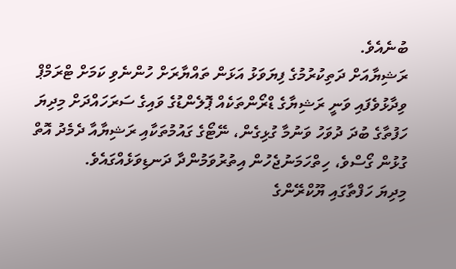ބުނެއެވެ.
ރަޝިޔާއަށް ދަތިކުރުމުގެ ފިޔަވަޅު އަޅަން ތައްޔާރަށް ހުންނެވި ކަމަށް ޓްރަމްޕް ވިދާޅުވެފައި ވަނީ ރަޝިޔާގެ ޑްރޯންތަކެއް ޕޮލެންޑުގެ ވައިގެ ސަރަހައްދަށް މިދިޔަ ހަފުތާގެ ބުދަ ދުވަހު ވަނުމާ ގުޅިގެން، ނޭޓޯގެ ގައުމުތަކާއި ރަޝިޔާއާ ދެމެދު އޮތް ގުޅުން ގޯސްވެ، ހިތްހަމަނުޖެހުން އިތުރުވަމުންދާ ދަނޑިވަޅެއްގައެވެ.
މިދިޔަ ހަފްތާގައި ޔޫކްރޭންގެ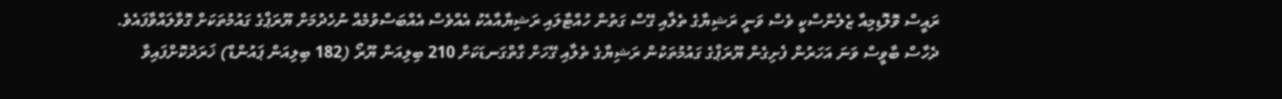ރައީސް ވޮލޮޑިމިއާ ޒެލެންސްކީ ވެސް ވަނީ ރަޝިޔާގެ ތެލާއި ގޭސް ގަތުން ހުއްޓާލައި ރަޝިޔާއާއެކު އެއްވެސް އެއްބަސްވުމެއް ނުހެދުމަށް ޔޫރަޕްގެ ގައުމުތަކަށް ގޮވާލައްވާފައެވެ.
ދެހާސް ބާވީސް ވަނަ އަހަރުން ފެށިގެން ޔޫރަޕްގެ ގައުމުތަކުން ރަޝިޔާގެ ތެލާއި ގޭހަށް ގާތްގަނޑަކަށް 210 ބިލިއަން ޔޫރޯ (182 ބިލިއަން ޕައުންޑް) ޚަރަދުކޮށްފައިވާ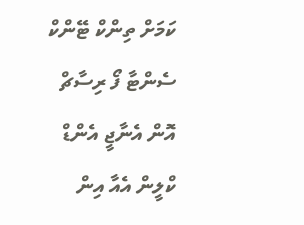ކަމަށް ތިންކް ޓޭންކް ސެންޓާ ފޯ ރިސާޗް އޮން އެނާޖީ އެންޑް ކްލީން އެއާ އިން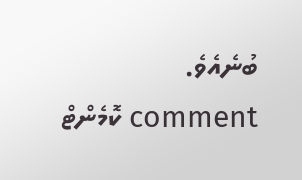ބުނެއެވެ.
comment ކޮމެންޓް